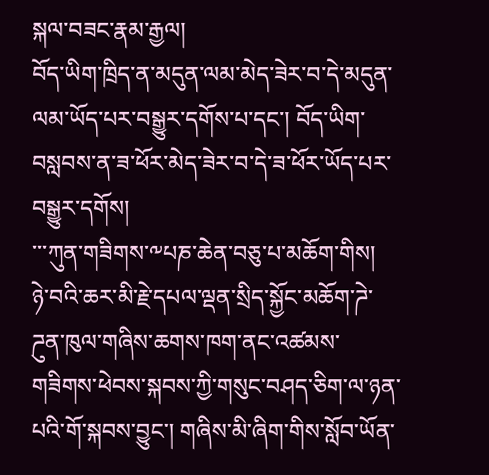སྐལ་བཟང་རྣམ་རྒྱལ།
བོད་ཡིག་ཁྲིད་ན་མདུན་ལམ་མེད་ཟེར་བ་དེ་མདུན་ལམ་ཡོད་པར་བསྒྱུར་དགོས་པ་དང་། བོད་ཡིག་བསླབས་ན་ཟ་ཕོར་མེད་ཟེར་བ་དེ་ཟ་ཕོར་ཡོད་པར་བསྒྱུར་དགོས།
་་་ཀུན་གཟིགས་༸པཎ་ཆེན་བཅུ་པ་མཆོག་གིས།
ཉེ་བའི་ཆར་མི་རྗེ་དཔལ་ལྡན་སྲིད་སྐྱོང་མཆོག་ཌེ་ཌུན་ཁུལ་གཞིས་ཆགས་ཁག་ནང་འཚམས་གཟིགས་ཕེབས་སྐབས་ཀྱི་གསུང་བཤད་ཅིག་ལ་ཉན་པའི་གོ་སྐབས་བྱུང་། གཞིས་མི་ཞིག་གིས་སློབ་ཡོན་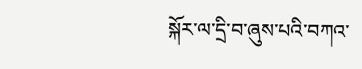སྐོར་ལ་དྲི་བ་ཞུས་པའི་བཀའ་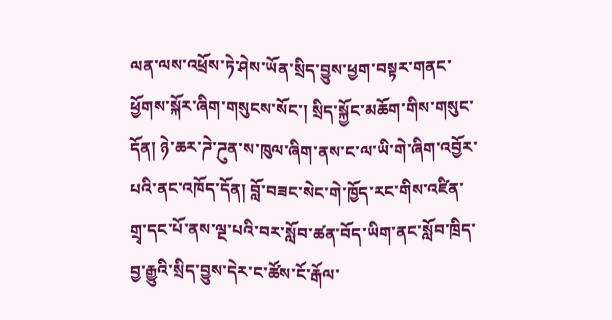ལན་ལས་འཕྲོས་ཏེ་ཤེས་ཡོན་སྲིད་བྱུས་ཕྱག་བསྟར་གནང་ཕྱོགས་སྐོར་ཞིག་གསུངས་སོང་། སྲིད་སྐྱོང་མཆོག་གིས་གསུང་དོན། ཉེ་ཆར་ཌེ་ཌུན་ས་ཁུལ་ཞིག་ནས་ང་ལ་ཡི་གེ་ཞིག་འབྱོར་པའི་ནང་འཁོད་དོན། བློ་བཟང་སེང་གེ་ཁྱོད་རང་གིས་འཛིན་གྲྭ་དང་པོ་ནས་ལྔ་པའི་བར་སློབ་ཚན་བོད་ཡིག་ནང་སློབ་ཁྲིད་བྱ་རྒྱུའི་སྲིད་བྱུས་དེར་ང་ཚོས་ངོ་རྒོལ་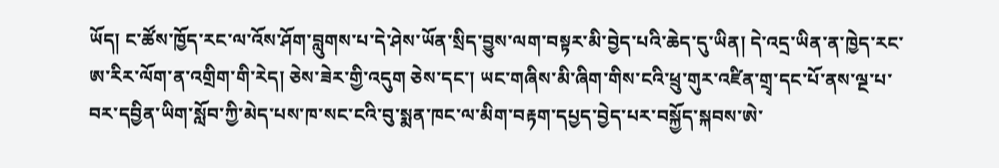ཡོད། ང་ཚོས་ཁྱོད་རང་ལ་འོས་ཤོག་བླུགས་པ་དེ་ཤེས་ཡོན་སྲིད་བྱུས་ལག་བསྟར་མི་བྱེད་པའི་ཆེད་དུ་ཡིན། དེ་འདྲ་ཡིན་ན་ཁྱེད་རང་ཨ་རིར་ལོག་ན་འགྲིག་གི་རེད། ཅེས་ཟེར་གྱི་འདུག ཅེས་དང་། ཡང་གཞིས་མི་ཞིག་གིས་ངའི་ཕྲུ་གུར་འཛིན་གྲྭ་དང་པོ་ནས་ལྔ་པ་བར་དབྱིན་ཡིག་སློབ་ཀྱི་མེད་པས་ཁ་སང་ངའི་བུ་སྨན་ཁང་ལ་མིག་བརྟག་དཔྱད་བྱེད་པར་བསྐྱོད་སྐབས་ཨེ་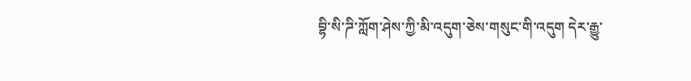བྷི་སི་ཌི་ཀློག་ཤེས་ཀྱི་མི་འདུག་ཅེས་གསུང་གི་འདུག དེར་རྒྱུ་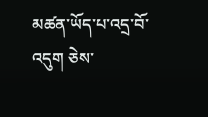མཚན་ཡོད་པ་འདྲ་བོ་འདུག ཅེས་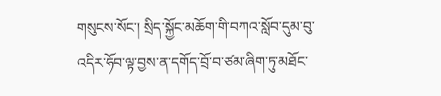གསུངས་སོང་། སྲིད་སྐྱོང་མཆོག་གི་བཀའ་སློབ་དུམ་བུ་འདིར་ཧོབ་ལྟ་བྱས་ན་དགོད་བྲོ་བ་ཙམ་ཞིག་ཏུ་མཐོང་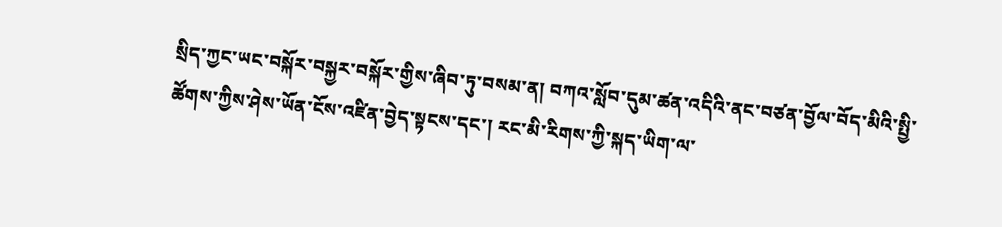སྲིད་ཀྱང་ཡང་བསྐོར་བསྐྱར་བསྐོར་གྱིས་ཞིབ་ཏུ་བསམ་ན། བཀའ་སློབ་དུམ་ཚན་འདིའི་ནང་བཙན་བྱོལ་བོད་མིའི་སྤྱི་ཚོགས་ཀྱིས་ཤེས་ཡོན་ངོས་འཛིན་བྱེད་སྟངས་དང་། རང་མི་རིགས་ཀྱི་སྐད་ཡིག་ལ་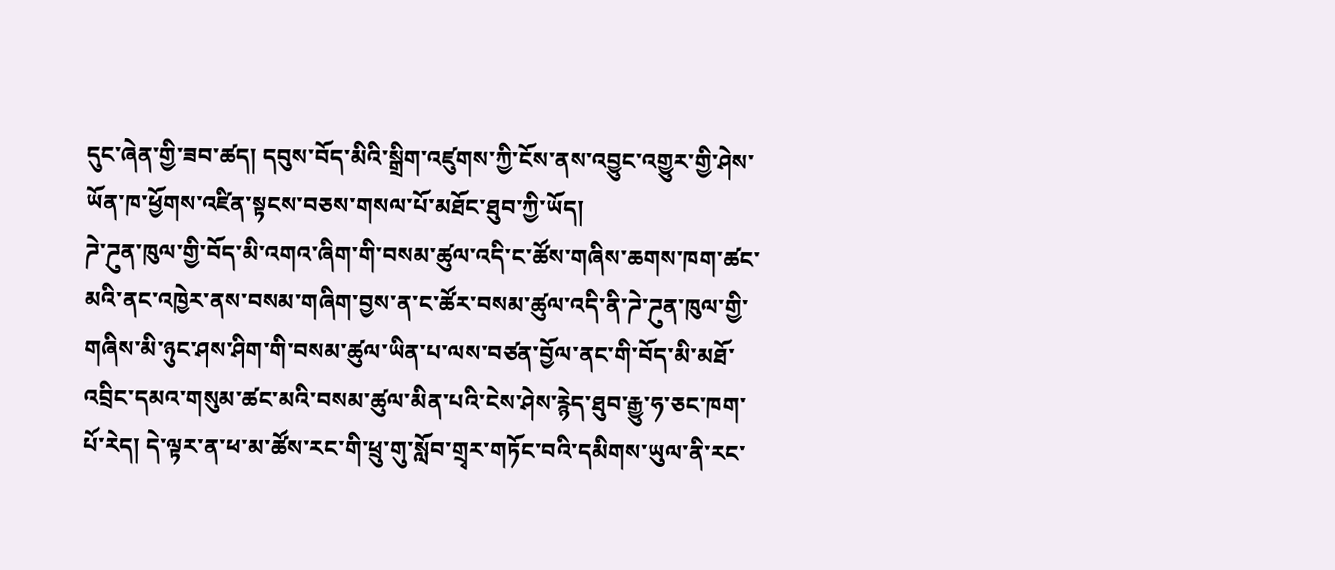དུང་ཞེན་གྱི་ཟབ་ཚད། དབུས་བོད་མིའི་སྒྲིག་འཛུགས་ཀྱི་ངོས་ནས་འབྱུང་འགྱུར་གྱི་ཤེས་ཡོན་ཁ་ཕྱོགས་འཛིན་སྟངས་བཅས་གསལ་པོ་མཐོང་ཐུབ་ཀྱི་ཡོད།
ཌེ་ཌུན་ཁུལ་གྱི་བོད་མི་འགའ་ཞིག་གི་བསམ་ཚུལ་འདི་ང་ཚོས་གཞིས་ཆགས་ཁག་ཚང་མའི་ནང་འཁྱེར་ནས་བསམ་གཞིག་བྱས་ན་ང་ཚོར་བསམ་ཚུལ་འདི་ནི་ཌེ་ཌུན་ཁུལ་གྱི་གཞིས་མི་ཉུང་ཤས་ཤིག་གི་བསམ་ཚུལ་ཡིན་པ་ལས་བཙན་བྱོལ་ནང་གི་བོད་མི་མཐོ་འབྲིང་དམའ་གསུམ་ཚང་མའི་བསམ་ཚུལ་མིན་པའི་ངེས་ཤེས་རྙེད་ཐུབ་རྒྱུ་ཧ་ཅང་ཁག་པོ་རེད། དེ་ལྟར་ན་ཕ་མ་ཚོས་རང་གི་ཕྲུ་གུ་སློབ་གྲྭར་གཏོང་བའི་དམིགས་ཡུལ་ནི་རང་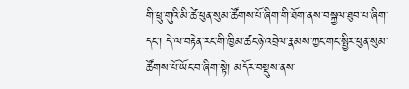གི་ཕྲུ་གུའི་མི་ཚེ་ཕུན་སུམ་ཚོགས་པོ་ཞིག་གི་ཐོག་ནས་བསྐྱལ་ཐུབ་པ་ཞིག་དང་། དེ་ལ་བརྟེན་རང་གི་ཁྱིམ་ཚང་ཉེ་འབྲེལ་རྣམས་ཀྱང་གང་སྤྱིར་ཕུན་སུམ་ཚོགས་པོ་ཡོང་བ་ཞིག་སྟེ། མདོར་བསྡུས་ནས་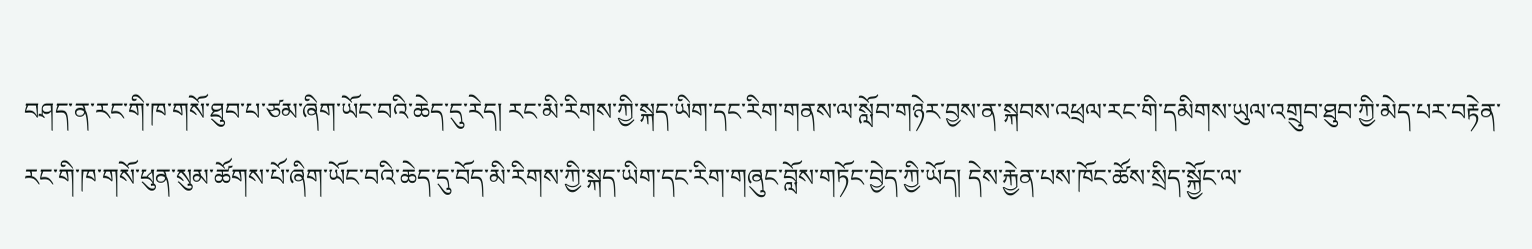བཤད་ན་རང་གི་ཁ་གསོ་ཐུབ་པ་ཙམ་ཞིག་ཡོང་བའི་ཆེད་དུ་རེད། རང་མི་རིགས་ཀྱི་སྐད་ཡིག་དང་རིག་གནས་ལ་སློབ་གཉེར་བྱས་ན་སྐབས་འཕྲལ་རང་གི་དམིགས་ཡུལ་འགྲུབ་ཐུབ་ཀྱི་མེད་པར་བརྟེན་རང་གི་ཁ་གསོ་ཕུན་སུམ་ཚོགས་པོ་ཞིག་ཡོང་བའི་ཆེད་དུ་བོད་མི་རིགས་ཀྱི་སྐད་ཡིག་དང་རིག་གཞུང་བློས་གཏོང་བྱེད་ཀྱི་ཡོད། དེས་རྐྱེན་པས་ཁོང་ཚོས་སྲིད་སྐྱོང་ལ་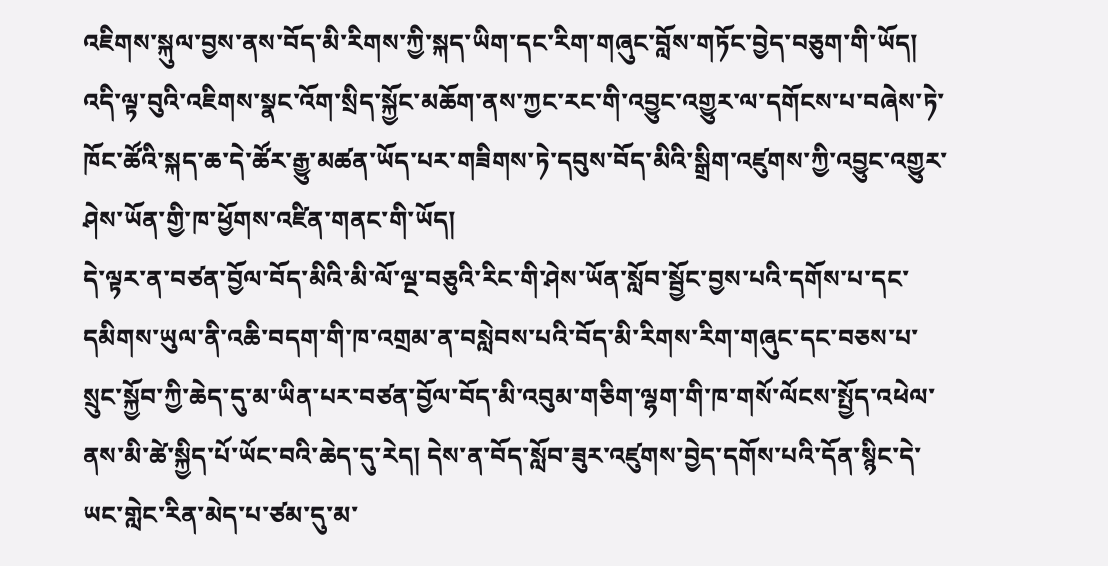འཇིགས་སྐུལ་བྱས་ནས་བོད་མི་རིགས་ཀྱི་སྐད་ཡིག་དང་རིག་གཞུང་བློས་གཏོང་བྱེད་བཅུག་གི་ཡོད། འདི་ལྟ་བུའི་འཇིགས་སྣང་འོག་སྲིད་སྐྱོང་མཆོག་ནས་ཀྱང་རང་གི་འབྱུང་འགྱུར་ལ་དགོངས་པ་བཞེས་ཏེ་ཁོང་ཚོའི་སྐད་ཆ་དེ་ཚོར་རྒྱུ་མཚན་ཡོད་པར་གཟིགས་ཏེ་དབུས་བོད་མིའི་སྒྲིག་འཛུགས་ཀྱི་འབྱུང་འགྱུར་ཤེས་ཡོན་གྱི་ཁ་ཕྱོགས་འཛིན་གནང་གི་ཡོད།
དེ་ལྟར་ན་བཙན་བྱོལ་བོད་མིའི་མི་ལོ་ལྔ་བཅུའི་རིང་གི་ཤེས་ཡོན་སློབ་སྦྱོང་བྱས་པའི་དགོས་པ་དང་དམིགས་ཡུལ་ནི་འཆི་བདག་གི་ཁ་འགྲམ་ན་བསླེབས་པའི་བོད་མི་རིགས་རིག་གཞུང་དང་བཅས་པ་སྲུང་སྐྱོབ་ཀྱི་ཆེད་དུ་མ་ཡིན་པར་བཙན་བྱོལ་བོད་མི་འབུམ་གཅིག་ལྷག་གི་ཁ་གསོ་ལོངས་སྤྱོད་འཕེལ་ནས་མི་ཚེ་སྐྱིད་པོ་ཡོང་བའི་ཆེད་དུ་རེད། དེས་ན་བོད་སློབ་ཟུར་འཛུགས་བྱེད་དགོས་པའི་དོན་སྙིང་དེ་ཡང་གླེང་རིན་མེད་པ་ཙམ་དུ་མ་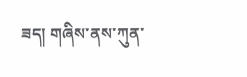ཟད། གཞིས་ནས་ཀུན་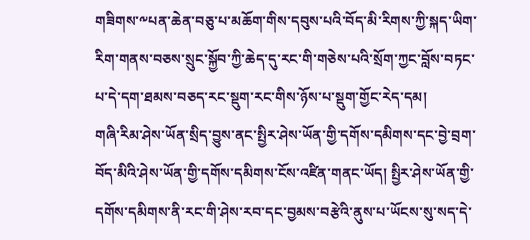གཟིགས་༸པན་ཆེན་བཅུ་པ་མཆོག་གིས་དབུས་པའི་བོད་མི་རིགས་ཀྱི་སྐད་ཡིག་རིག་གནས་བཅས་སྲུང་སྐྱོབ་ཀྱི་ཆེད་དུ་རང་གི་གཅེས་པའི་སྲོག་ཀྱང་བློས་བཏང་པ་དེ་དག་ཐམས་བཅད་རང་སྡུག་རང་གིས་ཉོས་པ་སྡུག་གྱོང་རེད་དམ།
གཞི་རིམ་ཤེས་ཡོན་སྲིད་བྱུས་ནང་སྤྱིར་ཤེས་ཡོན་གྱི་དགོས་དམིགས་དང་བྱེ་བྲག་བོད་མིའི་ཤེས་ཡོན་གྱི་དགོས་དམིགས་ངོས་འཛིན་གནང་ཡོད། སྤྱིར་ཤེས་ཡོན་གྱི་དགོས་དམིགས་ནི་རང་གི་ཤེས་རབ་དང་བྱམས་བརྩེའི་ནུས་པ་ཡོངས་སུ་སད་དེ་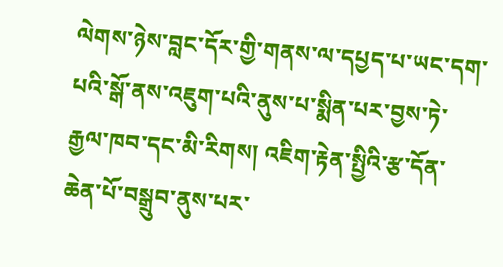ལེགས་ཉེས་བླང་དོར་གྱི་གནས་ལ་དཔྱད་པ་ཡང་དག་པའི་སྒོ་ནས་འཇུག་པའི་ནུས་པ་སྨིན་པར་བྱས་ཏེ་རྒྱལ་ཁབ་དང་མི་རིགས། འཇིག་རྟེན་སྤྱིའི་རྩ་དོན་ཆེན་པོ་བསྒྲུབ་ནུས་པར་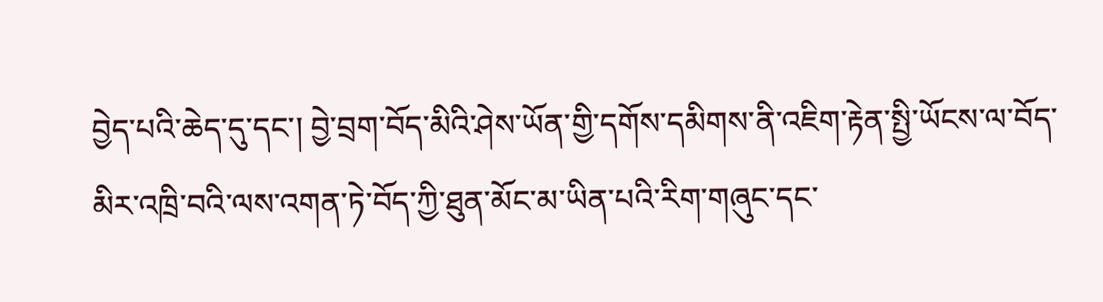བྱེད་པའི་ཆེད་དུ་དང་། བྱེ་བྲག་བོད་མིའི་ཤེས་ཡོན་གྱི་དགོས་དམིགས་ནི་འཇིག་རྟེན་སྤྱི་ཡོངས་ལ་བོད་མིར་འཁྲི་བའི་ལས་འགན་ཏེ་བོད་ཀྱི་ཐུན་མོང་མ་ཡིན་པའི་རིག་གཞུང་དང་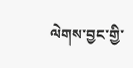ལེགས་བྱང་གྱི་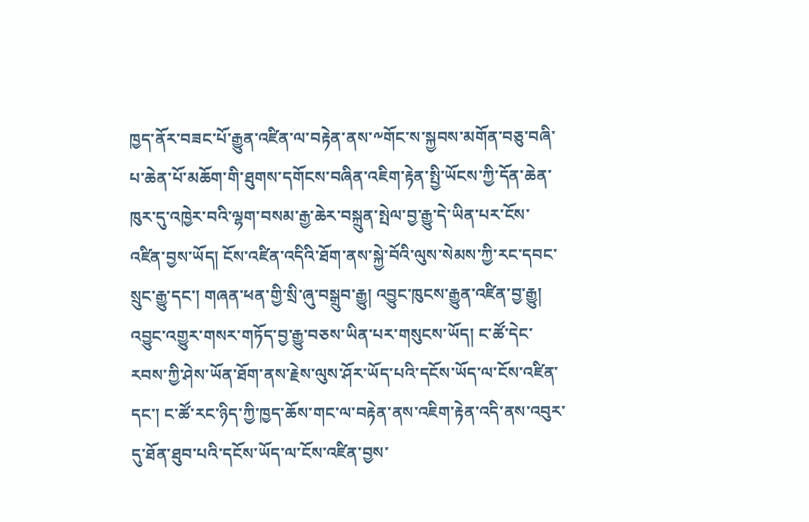ཁྱད་ནོར་བཟང་པོ་རྒྱུན་འཛིན་ལ་བརྟེན་ནས་༸གོང་ས་སྐྱབས་མགོན་བཅུ་བཞི་པ་ཆེན་པོ་མཆོག་གི་ཐུགས་དགོངས་བཞིན་འཇིག་རྟེན་སྤྱི་ཡོངས་ཀྱི་དོན་ཆེན་ཁུར་དུ་འཁྱེར་བའི་ལྷག་བསམ་རྒྱ་ཆེར་བསྐྲུན་སྤེལ་བྱ་རྒྱུ་དེ་ཡིན་པར་ངོས་འཛིན་བྱས་ཡོད། ངོས་འཛིན་འདིའི་ཐོག་ནས་སྐྱེ་བོའི་ལུས་སེམས་ཀྱི་རང་དབང་སྲུང་རྒྱུ་དང་། གཞན་ཕན་གྱི་སྲི་ཞུ་བསྒྲུབ་རྒྱུ། འབྱུང་ཁུངས་རྒྱུན་འཛིན་བྱ་རྒྱུ། འབྱུང་འགྱུར་གསར་གཏོད་བྱ་རྒྱུ་བཅས་ཡིན་པར་གསུངས་ཡོད། ང་ཚོ་དེང་རབས་ཀྱི་ཤེས་ཡོན་ཐོག་ནས་རྗེས་ལུས་ཤོར་ཡོད་པའི་དངོས་ཡོད་ལ་ངོས་འཛིན་དང་། ང་ཚོ་རང་ཉིད་ཀྱི་ཁྱད་ཆོས་གང་ལ་བརྟེན་ནས་འཇིག་རྟེན་འདི་ནས་འབུར་དུ་ཐོན་ཐུབ་པའི་དངོས་ཡོད་ལ་ངོས་འཛིན་བྱས་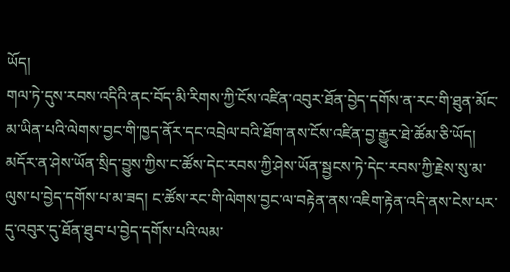ཡོད།
གལ་ཏེ་དུས་རབས་འདིའི་ནང་བོད་མི་རིགས་ཀྱི་ངོས་འཛིན་འབུར་ཐོན་བྱེད་དགོས་ན་རང་གི་ཐུན་མོང་མ་ཡིན་པའི་ལེགས་བྱང་གི་ཁྱད་ནོར་དང་འབྲེལ་བའི་ཐོག་ནས་ངོས་འཛིན་བྱ་རྒྱུར་ཐེ་ཚོམ་ཅི་ཡོད། མདོར་ན་ཤེས་ཡོན་སྲིད་བྱུས་ཀྱིས་ང་ཚོས་དེང་རབས་ཀྱི་ཤེས་ཡོན་སྦྱངས་ཏེ་དེང་རབས་ཀྱི་རྗེས་སུ་མ་ལུས་པ་བྱེད་དགོས་པ་མ་ཟད། ང་ཚོས་རང་གི་ལེགས་བྱང་ལ་བརྟེན་ནས་འཇིག་རྟེན་འདི་ནས་ངེས་པར་དུ་འབུར་དུ་ཐོན་ཐུབ་པ་བྱེད་དགོས་པའི་ལམ་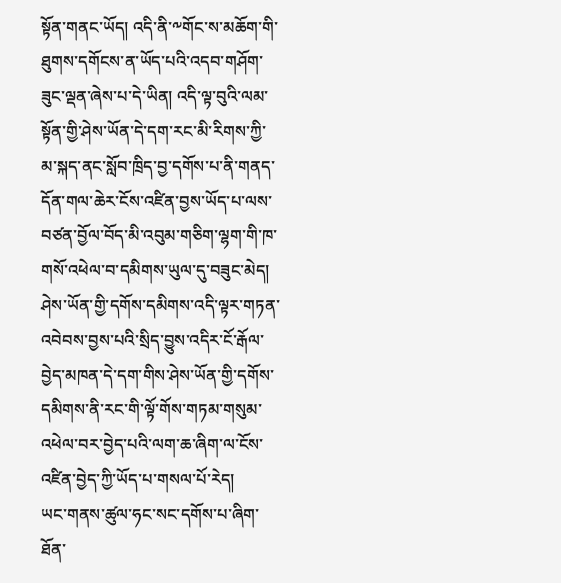སྟོན་གནང་ཡོད། འདི་ནི་༸གོང་ས་མཆོག་གི་ཐུགས་དགོངས་ན་ཡོད་པའི་འདབ་གཤོག་ཟུང་ལྡན་ཞེས་པ་དེ་ཡིན། འདི་ལྟ་བུའི་ལམ་སྟོན་གྱི་ཤེས་ཡོན་དེ་དག་རང་མི་རིགས་ཀྱི་མ་སྐད་ནང་སློབ་ཁྲིད་བྱ་དགོས་པ་ནི་གནད་དོན་གལ་ཆེར་ངོས་འཛིན་བྱས་ཡོད་པ་ལས་བཙན་བྱོལ་བོད་མི་འབུམ་གཅིག་ལྷག་གི་ཁ་གསོ་འཕེལ་བ་དམིགས་ཡུལ་དུ་བཟུང་མེད། ཤེས་ཡོན་གྱི་དགོས་དམིགས་འདི་ལྟར་གཏན་འབེབས་བྱས་པའི་སྲིད་བྱུས་འདིར་ངོ་རྒོལ་བྱེད་མཁན་དེ་དག་གིས་ཤེས་ཡོན་གྱི་དགོས་དམིགས་ནི་རང་གི་ལྟོ་གོས་གཏམ་གསུམ་འཕེལ་བར་བྱེད་པའི་ལག་ཆ་ཞིག་ལ་ངོས་འཛིན་བྱེད་ཀྱི་ཡོད་པ་གསལ་པོ་རེད།
ཡང་གནས་ཚུལ་ཧང་སང་དགོས་པ་ཞིག་ཐོན་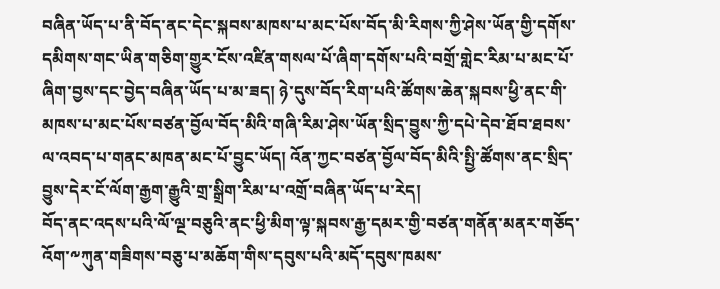བཞིན་ཡོད་པ་ནི་བོད་ནང་དེང་སྐབས་མཁས་པ་མང་པོས་བོད་མི་རིགས་ཀྱི་ཤེས་ཡོན་གྱི་དགོས་དམིགས་གང་ཡིན་གཅིག་གྱུར་ངོས་འཛིན་གསལ་པོ་ཞིག་དགོས་པའི་བགྲོ་གླེང་རིམ་པ་མང་པོ་ཞིག་བྱས་དང་བྱེད་བཞིན་ཡོད་པ་མ་ཟད། ཉེ་དུས་བོད་རིག་པའི་ཚོགས་ཆེན་སྐབས་ཕྱི་ནང་གི་མཁས་པ་མང་པོས་བཙན་བྱོལ་བོད་མིའི་གཞི་རིམ་ཤེས་ཡོན་སྲིད་བྱུས་ཀྱི་དཔེ་དེབ་ཐོབ་ཐབས་ལ་འབད་པ་གནང་མཁན་མང་པོ་བྱུང་ཡོད། འོན་ཀྱང་བཙན་བྱོལ་བོད་མིའི་སྤྱི་ཚོགས་ནང་སྲིད་བྱུས་དེར་ངོ་ལོག་རྒྱག་རྒྱུའི་གྲ་སྒྲིག་རིམ་པ་འགྲོ་བཞིན་ཡོད་པ་རེད།
བོད་ནང་འདས་པའི་ལོ་ལྔ་བཅུའི་ནང་ཕྱི་མིག་ལྟ་སྐབས་རྒྱ་དམར་གྱི་བཙན་གནོན་མནར་གཅོད་འོག་༸ཀུན་གཟིགས་བཅུ་པ་མཆོག་གིས་དབུས་པའི་མདོ་དབུས་ཁམས་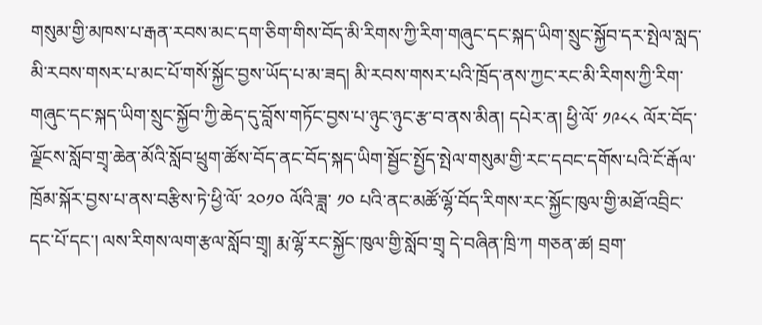གསུམ་གྱི་མཁས་པ་རྒན་རབས་མང་དག་ཅིག་གིས་བོད་མི་རིགས་ཀྱི་རིག་གཞུང་དང་སྐད་ཡིག་སྲུང་སྐྱོབ་དར་སྤེལ་སླད་མི་རབས་གསར་པ་མང་པོ་གསོ་སྐྱོང་བྱས་ཡོད་པ་མ་ཟད། མི་རབས་གསར་པའི་ཁྲོད་ནས་ཀྱང་རང་མི་རིགས་ཀྱི་རིག་གཞུང་དང་སྐད་ཡིག་སྲུང་སྐྱོབ་ཀྱི་ཆེད་དུ་བློས་གཏོང་བྱས་པ་ཉུང་ཉུང་རྩ་བ་ནས་མིན། དཔེར་ན། ཕྱི་ལོ་ ༡༩༨༨ ལོར་བོད་ལྗོངས་སློབ་གྲྭ་ཆེན་མོའི་སློབ་ཕྲུག་ཚོས་བོད་ནང་བོད་སྐད་ཡིག་སྦྱོང་སྤྱོད་སྤེལ་གསུམ་གྱི་རང་དབང་དགོས་པའི་ངོ་རྒོལ་ཁྲོམ་སྐོར་བྱས་པ་ནས་བརྩིས་ཏེ་ཕྱི་ལོ་ ༢༠༡༠ ལོའི་ཟླ་ ༡༠ པའི་ནང་མཚོ་ལྷོ་བོད་རིགས་རང་སྐྱོང་ཁུལ་གྱི་མཐོ་འབྲིང་དང་པོ་དང་། ལས་རིགས་ལག་རྩལ་སློབ་གྲྭ། རྨ་ལྷོ་རང་སྐྱོང་ཁུལ་གྱི་སློབ་གྲྭ དེ་བཞིན་ཁྲི་ཀ གཅན་ཚ། བྲག་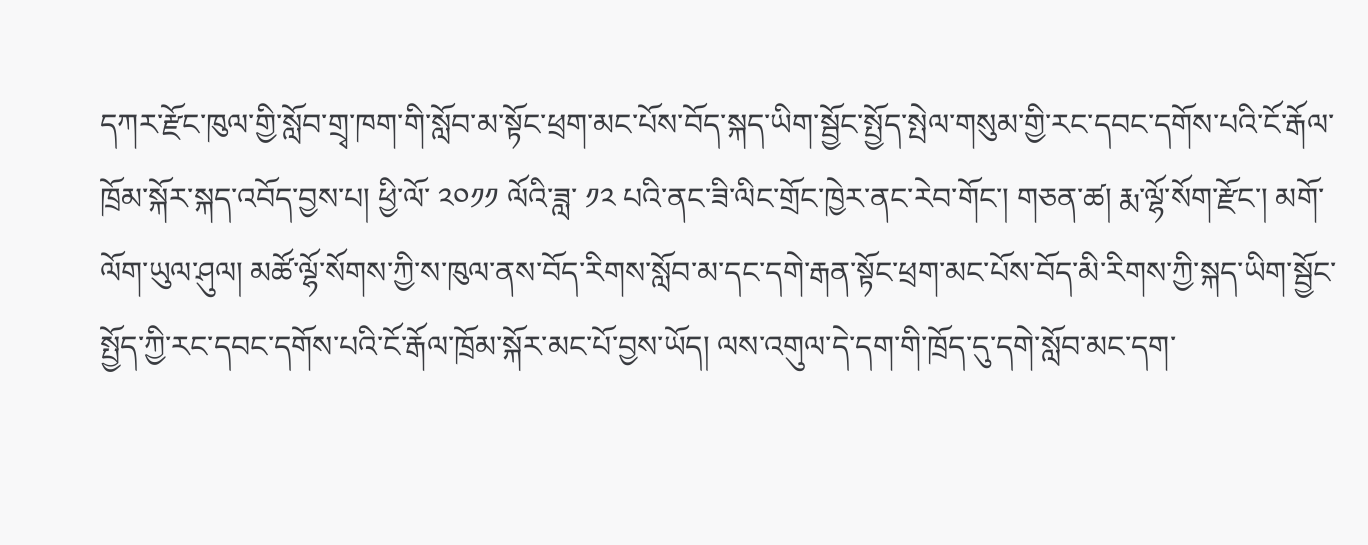དཀར་རྫོང་ཁུལ་གྱི་སློབ་གྲྭ་ཁག་གི་སློབ་མ་སྟོང་ཕྲག་མང་པོས་བོད་སྐད་ཡིག་སྦྱོང་སྤྱོད་སྤེལ་གསུམ་གྱི་རང་དབང་དགོས་པའི་ངོ་རྒོལ་ཁྲོམ་སྐོར་སྐད་འབོད་བྱས་པ། ཕྱི་ལོ་ ༢༠༡༡ ལོའི་ཟླ་ ༡༢ པའི་ནང་ཟི་ལིང་གྲོང་ཁྱེར་ནང་རེབ་གོང་། གཅན་ཚ། རྨ་ལྷོ་སོག་རྫོང་། མགོ་ལོག་ཡུལ་ཤུལ། མཚོ་ལྷོ་སོགས་ཀྱི་ས་ཁུལ་ནས་བོད་རིགས་སློབ་མ་དང་དགེ་རྒན་སྟོང་ཕྲག་མང་པོས་བོད་མི་རིགས་ཀྱི་སྐད་ཡིག་སྦྱོང་སྤྱོད་ཀྱི་རང་དབང་དགོས་པའི་ངོ་རྒོལ་ཁྲོམ་སྐོར་མང་པོ་བྱས་ཡོད། ལས་འགུལ་དེ་དག་གི་ཁྲོད་དུ་དགེ་སློབ་མང་དག་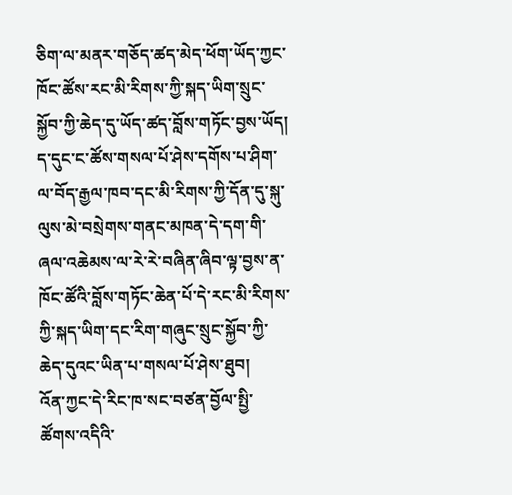ཅིག་ལ་མནར་གཅོད་ཚད་མེད་ཕོག་ཡོད་ཀྱང་ཁོང་ཚོས་རང་མི་རིགས་ཀྱི་སྐད་ཡིག་སྲུང་སྐྱོབ་ཀྱི་ཆེད་དུ་ཡོད་ཚད་བློས་གཏོང་བྱས་ཡོད། ད་དུང་ང་ཚོས་གསལ་པོ་ཤེས་དགོས་པ་ཤིག་ལ་བོད་རྒྱལ་ཁབ་དང་མི་རིགས་ཀྱི་དོན་དུ་སྐུ་ལུས་མེ་བསྲེགས་གནང་མཁན་དེ་དག་གི་ཞལ་འཆེམས་ལ་རེ་རེ་བཞིན་ཞིབ་ལྟ་བྱས་ན་ཁོང་ཚོའི་བློས་གཏོང་ཆེན་པོ་དེ་རང་མི་རིགས་ཀྱི་སྐད་ཡིག་དང་རིག་གཞུང་སྲུང་སྐྱོབ་ཀྱི་ཆེད་དུའང་ཡིན་པ་གསལ་པོ་ཤེས་ཐུབ།
འོན་ཀྱང་དེ་རིང་ཁ་སང་བཙན་བྱོལ་སྤྱི་ཚོགས་འདིའི་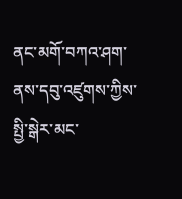ནང་མགོ་བཀའ་ཤག་ནས་དབུ་འཛུགས་ཀྱིས་སྤྱི་སྒེར་མང་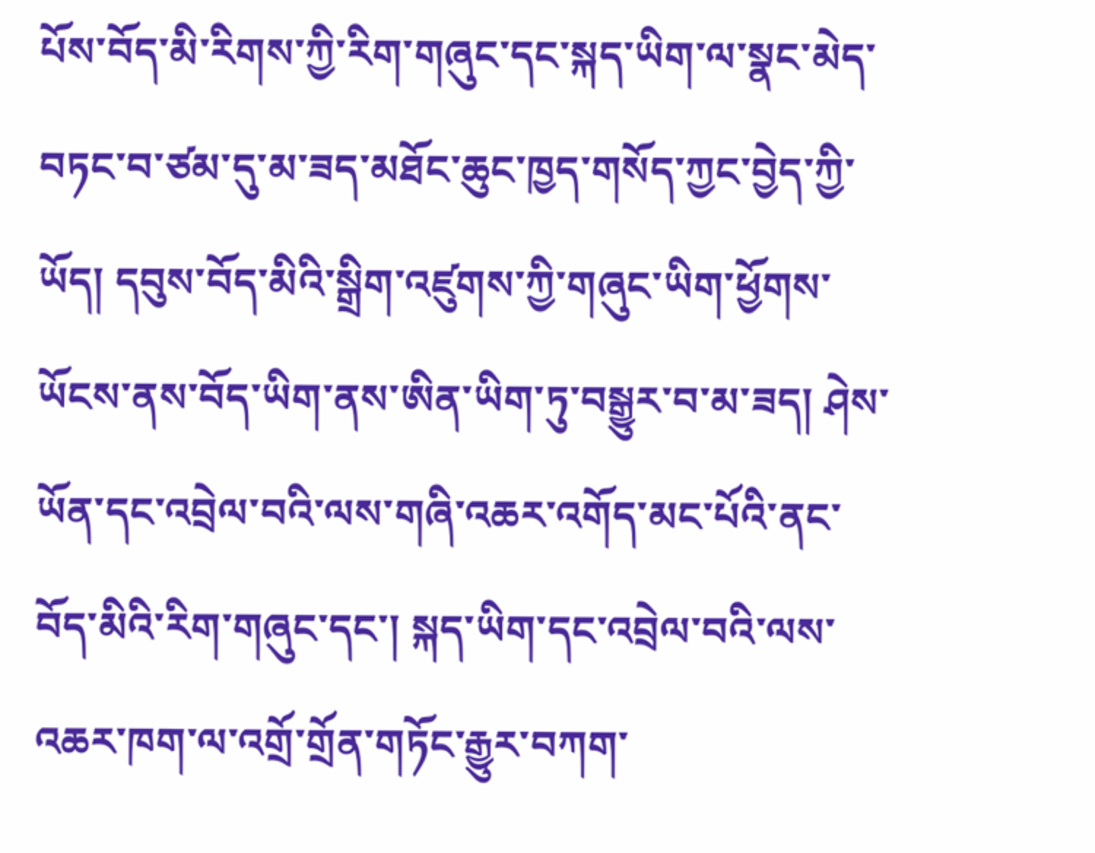པོས་བོད་མི་རིགས་ཀྱི་རིག་གཞུང་དང་སྐད་ཡིག་ལ་སྣང་མེད་བཏང་བ་ཙམ་དུ་མ་ཟད་མཐོང་ཆུང་ཁྱད་གསོད་ཀྱང་བྱེད་ཀྱི་ཡོད། དབུས་བོད་མིའི་སྒྲིག་འཛུགས་ཀྱི་གཞུང་ཡིག་ཕྱོགས་ཡོངས་ནས་བོད་ཡིག་ནས་ཨིན་ཡིག་ཏུ་བསྒྱུར་བ་མ་ཟད། ཤེས་ཡོན་དང་འབྲེལ་བའི་ལས་གཞི་འཆར་འགོད་མང་པོའི་ནང་བོད་མིའི་རིག་གཞུང་དང་། སྐད་ཡིག་དང་འབྲེལ་བའི་ལས་འཆར་ཁག་ལ་འགྲོ་གྲོན་གཏོང་རྒྱུར་བཀག་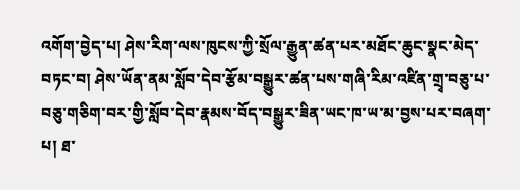འགོག་བྱེད་པ། ཤེས་རིག་ལས་ཁུངས་ཀྱི་སྲོལ་རྒྱུན་ཚན་པར་མཐོང་ཆུང་སྣང་མེད་བཏང་བ། ཤེས་ཡོན་ནམ་སློབ་དེབ་རྩོམ་བསྒྱུར་ཚན་པས་གཞི་རིམ་འཛིན་གྲྭ་བཅུ་པ་བཅུ་གཅིག་བར་གྱི་སློབ་དེབ་རྣམས་བོད་བསྒྱུར་ཟིན་ཡང་ཁ་ཡ་མ་བྱས་པར་བཞག་པ། ཐ་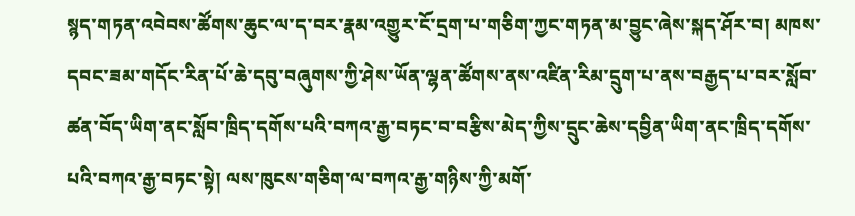སྙད་གཏན་འབེབས་ཚོགས་ཆུང་ལ་ད་བར་རྣམ་འགྱུར་ངོ་དྲག་པ་གཅིག་ཀྱང་གཏན་མ་བྱུང་ཞེས་སྐད་ཤོར་བ། མཁས་དབང་ཟམ་གདོང་རིན་པོ་ཆེ་དབུ་བཞུགས་ཀྱི་ཤེས་ཡོན་ལྷན་ཚོགས་ནས་འཛིན་རིམ་དྲུག་པ་ནས་བརྒྱད་པ་བར་སློབ་ཚན་བོད་ཡིག་ནང་སློབ་ཁྲིད་དགོས་པའི་བཀའ་རྒྱ་བཏང་བ་བརྩིས་མེད་ཀྱིས་དྲུང་ཆེས་དབྱིན་ཡིག་ནང་ཁྲིད་དགོས་པའི་བཀའ་རྒྱ་བཏང་སྟེ། ལས་ཁུངས་གཅིག་ལ་བཀའ་རྒྱ་གཉིས་ཀྱི་མགོ་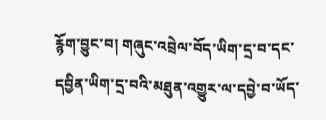རྙོག་བྱུང་བ། གཞུང་འབྲེལ་བོད་ཡིག་དྲ་བ་དང་དབྱིན་ཡིག་དྲ་བའི་མཐུན་འགྱུར་ལ་དབྱེ་བ་ཡོད་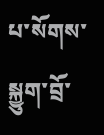པ་སོགས་སྐྱུག་བྲོ་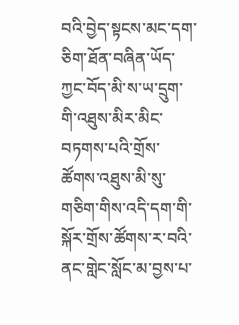བའི་བྱེད་སྟངས་མང་དག་ཅིག་ཐོན་བཞིན་ཡོད་ཀྱང་བོད་མི་ས་ཡ་དྲུག་གི་འཐུས་མིར་མིང་བཏགས་པའི་གྲོས་ཚོགས་འཐུས་མི་སུ་གཅིག་གིས་འདི་དག་གི་སྐོར་གྲོས་ཚོགས་ར་བའི་ནང་གླེང་སློང་མ་བྱས་པ་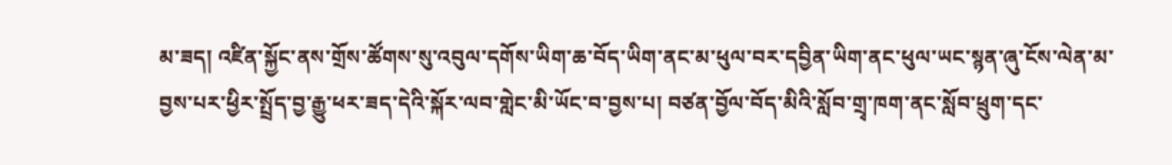མ་ཟད། འཛིན་སྐྱོང་ནས་གྲོས་ཚོགས་སུ་འབུལ་དགོས་ཡིག་ཆ་བོད་ཡིག་ནང་མ་ཕུལ་བར་དབྱིན་ཡིག་ནང་ཕུལ་ཡང་སྙན་ཞུ་ངོས་ལེན་མ་བྱས་པར་ཕྱིར་སྤྲོད་བྱ་རྒྱུ་ཕར་ཟད་དེའི་སྐོར་ལབ་གླེང་མི་ཡོང་བ་བྱས་པ། བཙན་བྱོལ་བོད་མིའི་སློབ་གྲྭ་ཁག་ནང་སློབ་ཕྲུག་དང་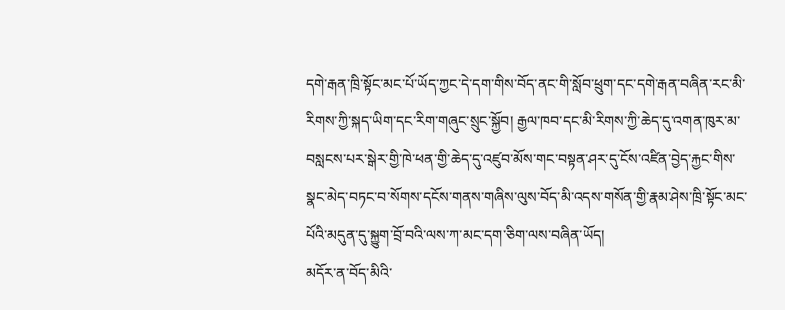དགེ་རྒན་ཁྲི་སྟོང་མང་པོ་ཡོད་ཀྱང་དེ་དག་གིས་བོད་ནང་གི་སློབ་ཕྲུག་དང་དགེ་རྒན་བཞིན་རང་མི་རིགས་ཀྱི་སྐད་ཡིག་དང་རིག་གཞུང་སྲུང་སྐྱོབ། རྒྱལ་ཁབ་དང་མི་རིགས་ཀྱི་ཆེད་དུ་འགན་ཁུར་མ་བསླངས་པར་སྒེར་གྱི་ཁེ་ཕན་གྱི་ཆེད་དུ་འཛུབ་མོས་གང་བསྟན་ཤར་དུ་ངོས་འཛིན་བྱེད་རྐྱང་གིས་སྣང་མེད་བཏང་བ་སོགས་དངོས་གནས་གཞིས་ལུས་བོད་མི་འདས་གསོན་གྱི་རྣམ་ཤེས་ཁྲི་སྟོང་མང་པོའི་མདུན་དུ་སྐྱུག་བྲོ་བའི་ལས་ཀ་མང་དག་ཅིག་ལས་བཞིན་ཡོད།
མདོར་ན་བོད་མིའི་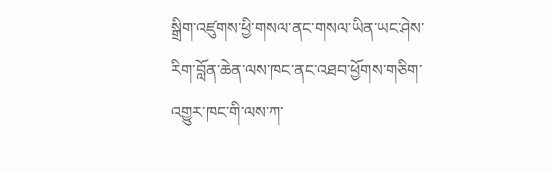སྒྲིག་འཛུགས་ཕྱི་གསལ་ནང་གསལ་ཡིན་ཡང་ཤེས་རིག་བློན་ཆེན་ལས་ཁང་ནང་འཐབ་ཕྱོགས་གཅིག་འགྱུར་ཁང་གི་ལས་ཀ་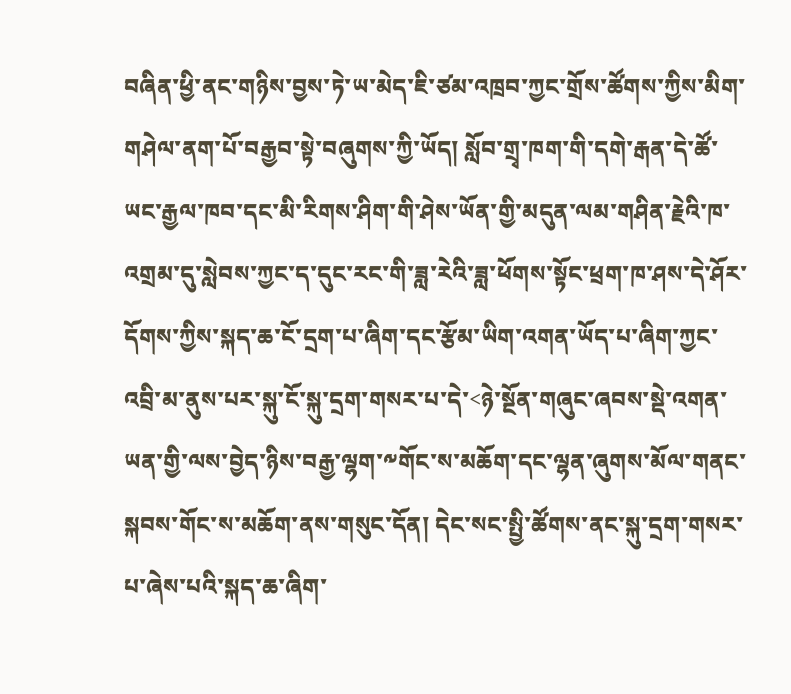བཞིན་ཕྱི་ནང་གཉིས་བྱས་ཏེ་ཡ་མེད་ཇི་ཙམ་འཁྲབ་ཀྱང་གྲོས་ཚོགས་ཀྱིས་མིག་གཤེལ་ནག་པོ་བརྒྱབ་སྟེ་བཞུགས་ཀྱི་ཡོད། སློབ་གྲྭ་ཁག་གི་དགེ་རྒན་དེ་ཚོ་ཡང་རྒྱལ་ཁབ་དང་མི་རིགས་ཤིག་གི་ཤེས་ཡོན་གྱི་མདུན་ལམ་གཤིན་རྗེའི་ཁ་འགྲམ་དུ་སླེབས་ཀྱང་ད་དུང་རང་གི་ཟླ་རེའི་ཟླ་ཕོགས་སྟོང་ཕྲག་ཁ་ཤས་དེ་ཤོར་དོགས་ཀྱིས་སྐད་ཆ་ངོ་དྲག་པ་ཞིག་དང་རྩོམ་ཡིག་འགན་ཡོད་པ་ཞིག་ཀྱང་འབྲི་མ་ནུས་པར་སྐུ་ངོ་སྐུ་དྲག་གསར་པ་དེ་<ཉེ་སྔོན་གཞུང་ཞབས་སྡེ་འགན་ཡན་གྱི་ལས་བྱེད་ཉིས་བརྒྱ་ལྷག་༸གོང་ས་མཆོག་དང་ལྷན་ཞུགས་མོལ་གནང་སྐབས་གོང་ས་མཆོག་ནས་གསུང་དོན། དེང་སང་སྤྱི་ཚོགས་ནང་སྐུ་དྲག་གསར་པ་ཞེས་པའི་སྐད་ཆ་ཞིག་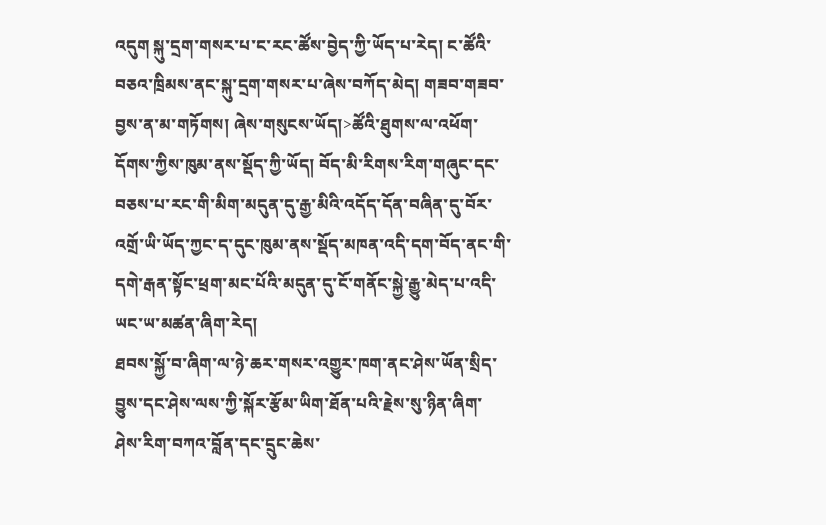འདུག སྐུ་དྲག་གསར་པ་ང་རང་ཚོས་བྱེད་ཀྱི་ཡོད་པ་རེད། ང་ཚོའི་བཅའ་ཁྲིམས་ནང་སྐུ་དྲག་གསར་པ་ཞེས་བཀོད་མེད། གཟབ་གཟབ་བྱས་ན་མ་གཏོགས། ཞེས་གསུངས་ཡོད།>ཚོའི་ཐུགས་ལ་འཕོག་དོགས་ཀྱིས་ཁུམ་ནས་སྡོད་ཀྱི་ཡོད། བོད་མི་རིགས་རིག་གཞུང་དང་བཅས་པ་རང་གི་མིག་མདུན་དུ་རྒྱ་མིའི་འདོད་དོན་བཞིན་དུ་བོར་འགྲོ་ཡི་ཡོད་ཀྱང་ད་དུང་ཁུམ་ནས་སྡོད་མཁན་འདི་དག་བོད་ནང་གི་དགེ་རྒན་སྟོང་ཕྲག་མང་པོའི་མདུན་དུ་ངོ་གནོང་སྐྱེ་རྒྱུ་མེད་པ་འདི་ཡང་ཡ་མཚན་ཞིག་རེད།
ཐབས་སྐྱོ་བ་ཞིག་ལ་ཉེ་ཆར་གསར་འགྱུར་ཁག་ནང་ཤེས་ཡོན་སྲིད་བྱུས་དང་ཤེས་ལས་ཀྱི་སྐོར་རྩོམ་ཡིག་ཐོན་པའི་རྗེས་སུ་ཉིན་ཞིག་ཤེས་རིག་བཀའ་བློན་དང་དྲུང་ཆེས་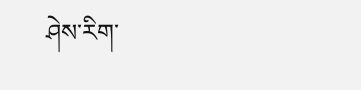ཤེས་རིག་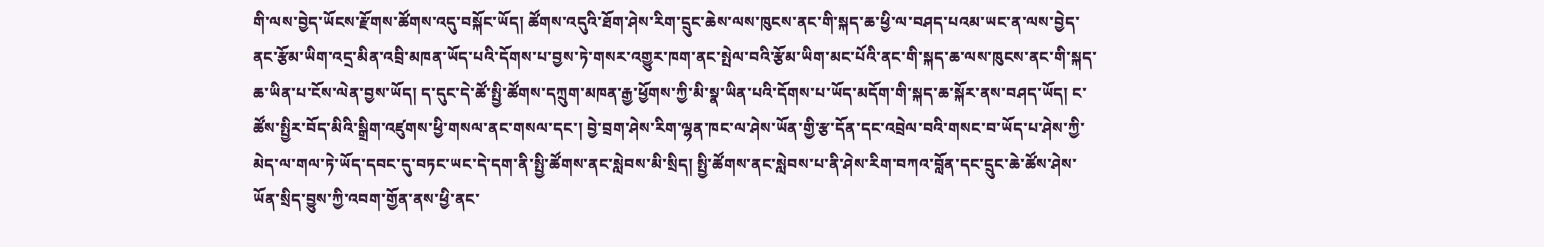གི་ལས་བྱེད་ཡོངས་རྫོགས་ཚོགས་འདུ་བསྐོང་ཡོད། ཚོགས་འདུའི་ཐོག་ཤེས་རིག་དྲུང་ཆེས་ལས་ཁུངས་ནང་གི་སྐད་ཆ་ཕྱི་ལ་བཤད་པའམ་ཡང་ན་ལས་བྱེད་ནང་རྩོམ་ཡིག་འདྲ་མིན་འབྲི་མཁན་ཡོད་པའི་དོགས་པ་བྱས་ཏེ་གསར་འགྱུར་ཁག་ནང་སྤེལ་བའི་རྩོམ་ཡིག་མང་པོའི་ནང་གི་སྐད་ཆ་ལས་ཁུངས་ནང་གི་སྐད་ཆ་ཡིན་པ་ངོས་ལེན་བྱས་ཡོད། ད་དུང་དེ་ཚོ་སྤྱི་ཚོགས་དཀྲུག་མཁན་རྒྱ་ཕྱོགས་ཀྱི་མི་སྣ་ཡིན་པའི་དོགས་པ་ཡོད་མདོག་གི་སྐད་ཆ་སྐོར་ནས་བཤད་ཡོད། ང་ཚོས་སྤྱིར་བོད་མིའི་སྒྲིག་འཛུགས་ཕྱི་གསལ་ནང་གསལ་དང་། བྱེ་བྲག་ཤེས་རིག་ལྷན་ཁང་ལ་ཤེས་ཡོན་གྱི་རྩ་དོན་དང་འབྲེལ་བའི་གསང་བ་ཡོད་པ་ཤེས་ཀྱི་མེད་ལ་གལ་ཏེ་ཡོད་དབང་དུ་བཏང་ཡང་དེ་དག་ནི་སྤྱི་ཚོགས་ནང་སླེབས་མི་སྲིད། སྤྱི་ཚོགས་ནང་སླེབས་པ་ནི་ཤེས་རིག་བཀའ་བློན་དང་དྲུང་ཆེ་ཚོས་ཤེས་ཡོན་སྲིད་བྱུས་ཀྱི་འབག་གྱོན་ནས་ཕྱི་ནང་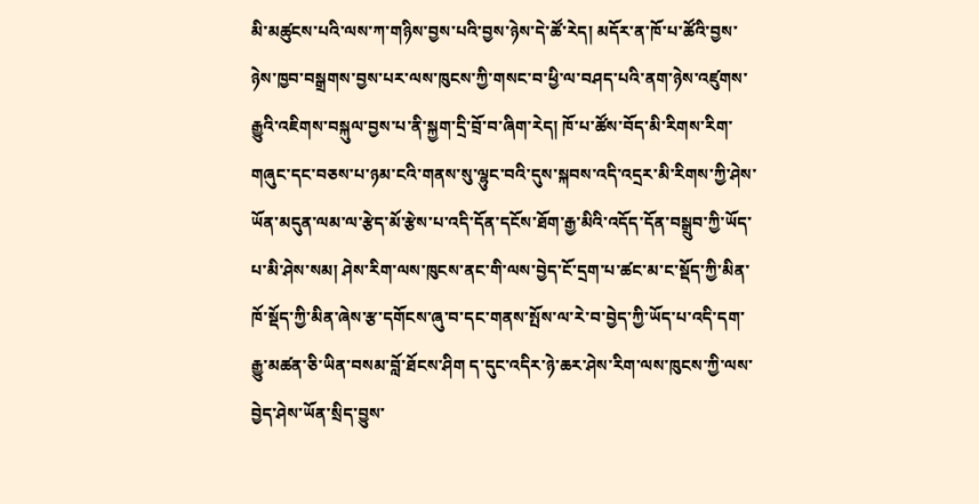མི་མཚུངས་པའི་ལས་ཀ་གཉིས་བྱས་པའི་བྱས་ཉེས་དེ་ཚོ་རེད། མདོར་ན་ཁོ་པ་ཚོའི་བྱས་ཉེས་ཁྱབ་བསྒྲགས་བྱས་པར་ལས་ཁུངས་ཀྱི་གསང་བ་ཕྱི་ལ་བཤད་པའི་ནག་ཉེས་འཛུགས་རྒྱུའི་འཇིགས་བསྐུལ་བྱས་པ་ནི་སྐྱག་དྲི་བྲོ་བ་ཞིག་རེད། ཁོ་པ་ཚོས་བོད་མི་རིགས་རིག་གཞུང་དང་བཅས་པ་ཉམ་ངའི་གནས་སུ་ལྷུང་བའི་དུས་སྐབས་འདི་འདྲར་མི་རིགས་ཀྱི་ཤེས་ཡོན་མདུན་ལམ་ལ་རྩེད་མོ་རྩེས་པ་འདི་དོན་དངོས་ཐོག་རྒྱ་མིའི་འདོད་དོན་བསྒྲུབ་ཀྱི་ཡོད་པ་མི་ཤེས་སམ། ཤེས་རིག་ལས་ཁུངས་ནང་གི་ལས་བྱེད་ངོ་དྲག་པ་ཚང་མ་ང་སྡོད་ཀྱི་མིན་ཁོ་སྡོད་ཀྱི་མིན་ཞེས་རྩ་དགོངས་ཞུ་བ་དང་གནས་སྤོས་ལ་རེ་བ་བྱེད་ཀྱི་ཡོད་པ་འདི་དག་རྒྱུ་མཚན་ཅི་ཡིན་བསམ་བློ་ཐོངས་ཤིག ད་དུང་འདིར་ཉེ་ཆར་ཤེས་རིག་ལས་ཁུངས་ཀྱི་ལས་བྱེད་ཤེས་ཡོན་སྲིད་བྱུས་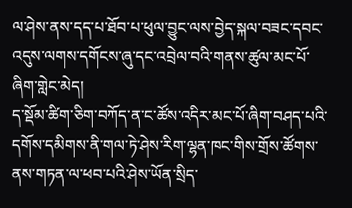ལ་ཤེས་ནས་དད་པ་ཐོབ་པ་ཕུལ་བྱུང་ལས་བྱེད་སྐལ་བཟང་དབང་འདུས་ལགས་དགོངས་ཞུ་དང་འབྲེལ་བའི་གནས་ཚུལ་མང་པོ་ཞིག་གླེང་མེད།
ད་སྡོམ་ཚིག་ཅིག་བཀོད་ན་ང་ཚོས་འདིར་མང་པོ་ཞིག་བཤད་པའི་དགོས་དམིགས་ནི་གལ་ཏེ་ཤེས་རིག་ལྷན་ཁང་གིས་གྲོས་ཚོགས་ནས་གཏན་ལ་ཕབ་པའི་ཤེས་ཡོན་སྲིད་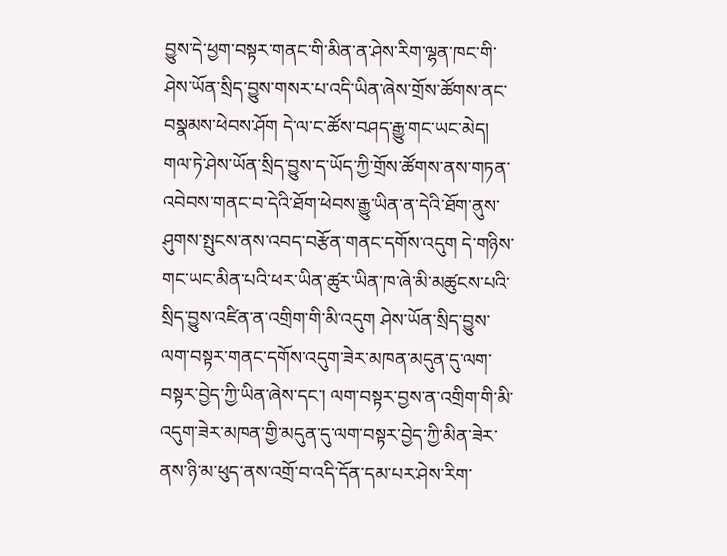བྱུས་དེ་ཕྱག་བསྟར་གནང་གི་མིན་ན་ཤེས་རིག་ལྷན་ཁང་གི་ཤེས་ཡོན་སྲིད་བྱུས་གསར་པ་འདི་ཡིན་ཞེས་གྲོས་ཚོགས་ནང་བསྣམས་ཕེབས་ཤོག དེ་ལ་ང་ཚོས་བཤད་རྒྱུ་གང་ཡང་མེད། གལ་ཏེ་ཤེས་ཡོན་སྲིད་བྱུས་ད་ཡོད་ཀྱི་གྲོས་ཚོགས་ནས་གཏན་འབེབས་གནང་བ་དེའི་ཐོག་ཕེབས་རྒྱུ་ཡིན་ན་དེའི་ཐོག་ནུས་ཤུགས་སྤུངས་ནས་འབད་བརྩོན་གནང་དགོས་འདུག དེ་གཉིས་གང་ཡང་མིན་པའི་ཕར་ཡིན་ཚུར་ཡིན་ཁ་ཞེ་མི་མཚུངས་པའི་སྲིད་བྱུས་འཛིན་ན་འགྲིག་གི་མི་འདུག ཤེས་ཡོན་སྲིད་བྱུས་ལག་བསྟར་གནང་དགོས་འདུག་ཟེར་མཁན་མདུན་དུ་ལག་བསྟར་བྱེད་ཀྱི་ཡིན་ཞེས་དང་། ལག་བསྟར་བྱས་ན་འགྲིག་གི་མི་འདུག་ཟེར་མཁན་གྱི་མདུན་དུ་ལག་བསྟར་བྱེད་ཀྱི་མིན་ཟེར་ནས་ཉི་མ་ཕུད་ནས་འགྲོ་བ་འདི་དོན་དམ་པར་ཤེས་རིག་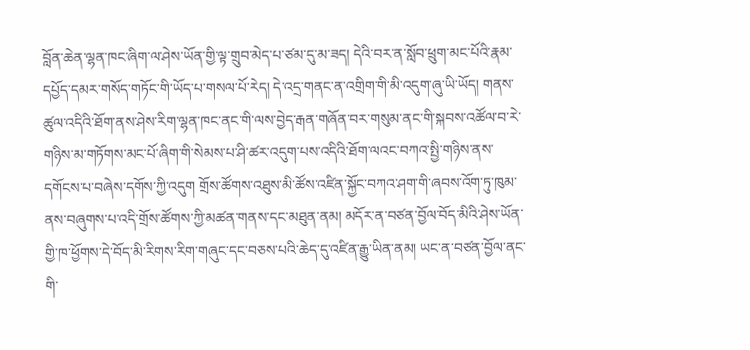བློན་ཆེན་ལྷན་ཁང་ཞིག་ལ་ཤེས་ཡོན་གྱི་ལྟ་གྲུབ་མེད་པ་ཙམ་དུ་མ་ཟད། དེའི་བར་ན་སློབ་ཕྲུག་མང་པོའི་རྣམ་དཔྱོད་དམར་གསོད་གཏོང་གི་ཡོད་པ་གསལ་པོ་རེད། དེ་འདྲ་གནང་ན་འགྲིག་གི་མི་འདུག་ཞུ་ཡི་ཡོད། གནས་ཚུལ་འདིའི་ཐོག་ནས་ཤེས་རིག་ལྷན་ཁང་ནང་གི་ལས་བྱེད་རྒན་གཞོན་བར་གསུམ་ནང་གི་སྐབས་འཚོལ་བ་རེ་གཉིས་མ་གཏོགས་མང་པོ་ཞིག་གི་སེམས་པ་ཤི་ཚར་འདུག་པས་འདིའི་ཐོག་ལའང་བཀའ་སྤྱི་གཉིས་ནས་དགོངས་པ་བཞེས་དགོས་ཀྱི་འདུག གྲོས་ཚོགས་འཐུས་མི་ཚོས་འཛིན་སྐྱོང་བཀའ་ཤག་གི་ཞབས་འོག་ཏུ་ཁུམ་ནས་བཞུགས་པ་འདི་གྲོས་ཚོགས་ཀྱི་མཚན་གནས་དང་མཐུན་ནམ། མདོར་ན་བཙན་བྱོལ་བོད་མིའི་ཤེས་ཡོན་གྱི་ཁ་ཕྱོགས་དེ་བོད་མི་རིགས་རིག་གཞུང་དང་བཅས་པའི་ཆེད་དུ་འཛིན་རྒྱུ་ཡིན་ནམ། ཡང་ན་བཙན་བྱོལ་ནང་གི་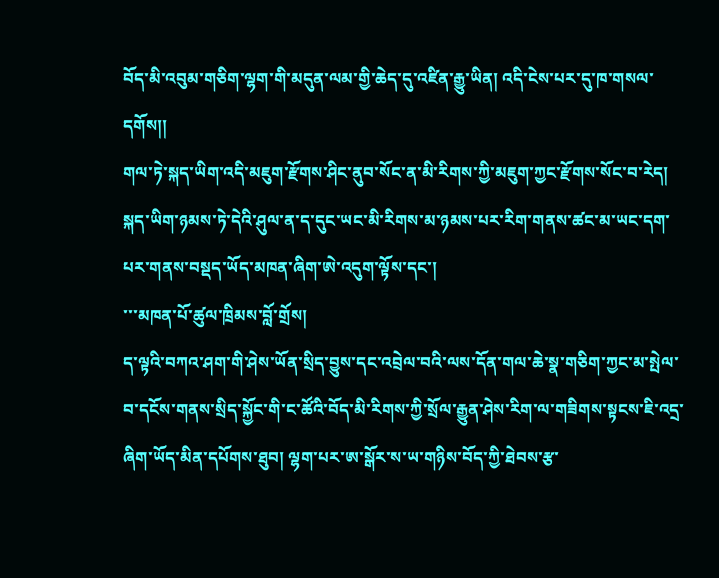བོད་མི་འབུམ་གཅིག་ལྷག་གི་མདུན་ལམ་གྱི་ཆེད་དུ་འཛིན་རྒྱུ་ཡིན། འདི་ངེས་པར་དུ་ཁ་གསལ་དགོས།།
གལ་ཏེ་སྐད་ཡིག་འདི་མཇུག་རྫོགས་ཤིང་ནུབ་སོང་ན་མི་རིགས་ཀྱི་མཇུག་ཀྱང་རྫོགས་སོང་བ་རེད། སྐད་ཡིག་ཉམས་ཏེ་དེའི་ཤུལ་ན་ད་དུང་ཡང་མི་རིགས་མ་ཉམས་པར་རིག་གནས་ཚང་མ་ཡང་དག་པར་གནས་བསྡད་ཡོད་མཁན་ཞིག་ཨེ་འདུག་ལྟོས་དང་།
་་་མཁན་པོ་ཚུལ་ཁྲིམས་བློ་གྲོས།
ད་ལྟའི་བཀའ་ཤག་གི་ཤེས་ཡོན་སྲིད་བྱུས་དང་འབྲེལ་བའི་ལས་དོན་གལ་ཆེ་སྣ་གཅིག་ཀྱང་མ་སྤེལ་བ་དངོས་གནས་སྲིད་སྐྱོང་གི་ང་ཚོའི་བོད་མི་རིགས་ཀྱི་སྲོལ་རྒྱུན་ཤེས་རིག་ལ་གཟིགས་སྟངས་ཇི་འདྲ་ཞིག་ཡོད་མིན་དཔོགས་ཐུབ། ལྷག་པར་ཨ་སྒོར་ས་ཡ་གཉིས་བོད་ཀྱི་ཐེབས་རྩ་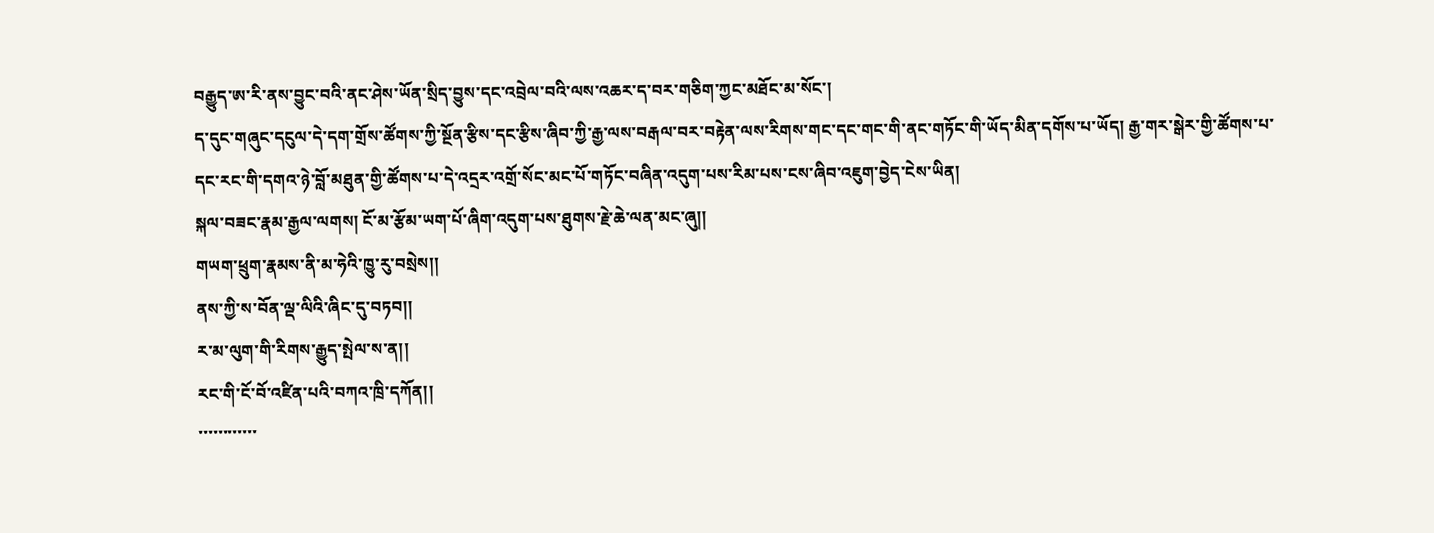བརྒྱུད་ཨ་རི་ནས་བྱུང་བའི་ནང་ཤེས་ཡོན་སྲིད་བྱུས་དང་འབྲེལ་བའི་ལས་འཆར་ད་བར་གཅིག་ཀྱང་མཐོང་མ་སོང་།
ད་དུང་གཞུང་དངུལ་དེ་དག་གྲོས་ཚོགས་ཀྱི་སྔོན་རྩིས་དང་རྩིས་ཞིབ་ཀྱི་རྒྱ་ལས་བརྒལ་བར་བརྟེན་ལས་རིགས་གང་དང་གང་གི་ནང་གཏོང་གི་ཡོད་མིན་དགོས་པ་ཡོད། རྒྱ་གར་སྒེར་གྱི་ཚོགས་པ་དང་རང་གི་དགའ་ཉེ་བློ་མཐུན་གྱི་ཚོགས་པ་དེ་འདྲར་འགྲོ་སོང་མང་པོ་གཏོང་བཞིན་འདུག་པས་རིམ་པས་ངས་ཞིབ་འཇུག་བྱེད་ངེས་ཡིན།
སྐལ་བཟང་རྣམ་རྒྱལ་ལགས། ངོ་མ་རྩོམ་ཡག་པོ་ཞིག་འདུག་པས་ཐུགས་རྗེ་ཆེ་ལན་མང་ཞུ།།
གཡག་ཕྲུག་རྣམས་ནི་མ་ཧེའི་ཁྱུ་རུ་བསྲེས།།
ནས་ཀྱི་ས་བོན་ལྡ་ལིའི་ཞིང་དུ་བཏབ།།
ར་མ་ལུག་གི་རིགས་རྒྱུད་སྤེལ་ས་ན།།
རང་གི་ངོ་བོ་འཛིན་པའི་བཀའ་ཁྲི་དཀོན།།
་་་་་་་་་་་་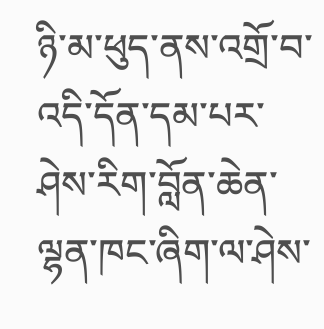ཉི་མ་ཕུད་ནས་འགྲོ་བ་འདི་དོན་དམ་པར་ཤེས་རིག་བློན་ཆེན་ལྷན་ཁང་ཞིག་ལ་ཤེས་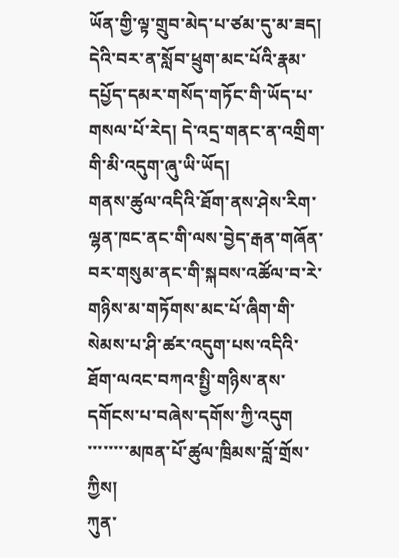ཡོན་གྱི་ལྟ་གྲུབ་མེད་པ་ཙམ་དུ་མ་ཟད། དེའི་བར་ན་སློབ་ཕྲུག་མང་པོའི་རྣམ་དཔྱོད་དམར་གསོད་གཏོང་གི་ཡོད་པ་གསལ་པོ་རེད། དེ་འདྲ་གནང་ན་འགྲིག་གི་མི་འདུག་ཞུ་ཡི་ཡོད།
གནས་ཚུལ་འདིའི་ཐོག་ནས་ཤེས་རིག་ལྷན་ཁང་ནང་གི་ལས་བྱེད་རྒན་གཞོན་བར་གསུམ་ནང་གི་སྐབས་འཚོལ་བ་རེ་གཉིས་མ་གཏོགས་མང་པོ་ཞིག་གི་སེམས་པ་ཤི་ཚར་འདུག་པས་འདིའི་ཐོག་ལའང་བཀའ་སྤྱི་གཉིས་ནས་དགོངས་པ་བཞེས་དགོས་ཀྱི་འདུག
་་་་་་་་མཁན་པོ་ཚུལ་ཁྲིམས་བློ་གྲོས་ཀྱིས།
ཀུན་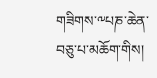གཟིགས་༸པཎ་ཆེན་བཅུ་པ་མཆོག་གིས།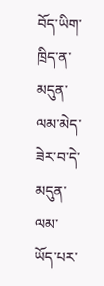བོད་ཡིག་ཁྲིད་ན་མདུན་ལམ་མེད་ཟེར་བ་དེ་མདུན་ལམ་ཡོད་པར་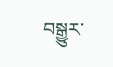བསྒྱུར་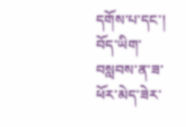དགོས་པ་དང་། བོད་ཡིག་བསླབས་ན་ཟ་ཕོར་མེད་ཟེར་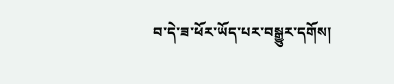བ་དེ་ཟ་ཕོར་ཡོད་པར་བསྒྱུར་དགོས།